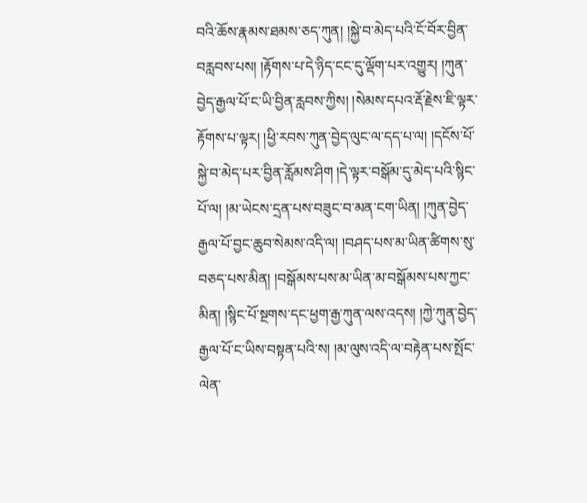བའི་ཆོས་རྣམས་ཐམས་ཅད་ཀུན། །སྐྱེ་བ་མེད་པའི་ངོ་བོར་བྱིན་བརླབས་པས། །རྟོགས་པ་དེ་ཉིད་ངང་དུ་ལྡོག་པར་འགྱུར། །ཀུན་བྱེད་རྒྱལ་པོ་ང་ཡི་བྱིན་རླབས་ཀྱིས། །སེམས་དཔའ་རྡོ་རྗེས་ཇི་ལྟར་རྟོགས་པ་ལྟར། །ཕྱི་རབས་ཀུན་བྱེད་ལུང་ལ་དད་པ་ལ། །དངོས་པོ་སྐྱེ་བ་མེད་པར་བྱིན་རློམས་ཤིག །དེ་ལྟར་བསྒོམ་དུ་མེད་པའི་སྙིང་པོ་ལ། །མ་ཡེངས་དྲན་པས་བཟུང་བ་མན་ངག་ཡིན། །ཀུན་བྱེད་རྒྱལ་པོ་བྱང་ཆུབ་སེམས་འདི་ལ། །བཤད་པས་མ་ཡིན་ཚིགས་སུ་བཅད་པས་མིན། །བསྒོམས་པས་མ་ཡིན་མ་བསྒོམས་པས་ཀྱང་མིན། །སྙིང་པོ་སྔགས་དང་ཕྱག་རྒྱ་ཀུན་ལས་འདས། །ཀྱེ་ཀུན་བྱེད་རྒྱལ་པོ་ང་ཡིས་བསྟན་པའི་ས། །མ་ལུས་འདི་ལ་བརྟེན་པས་སྤོང་ལེན་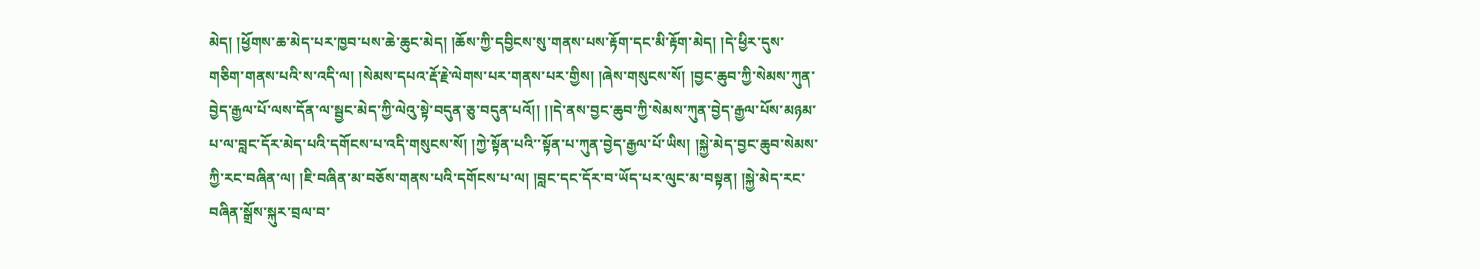མེད། །ཕྱོགས་ཆ་མེད་པར་ཁྱབ་པས་ཆེ་ཆུང་མེད། །ཆོས་ཀྱི་དབྱིངས་སུ་གནས་པས་རྟོག་དང་མི་རྟོག་མེད། །དེ་ཕྱིར་དུས་གཅིག་གནས་པའི་ས་འདི་ལ། །སེམས་དཔའ་རྡོ་རྗེ་ལེགས་པར་གནས་པར་གྱིས། །ཞེས་གསུངས་སོ། །བྱང་ཆུབ་ཀྱི་སེམས་ཀུན་བྱེད་རྒྱལ་པོ་ལས་དོན་ལ་སྦྱང་མེད་ཀྱི་ལེའུ་སྟེ་བདུན་ཅུ་བདུན་པའོ།། །།དེ་ནས་བྱང་ཆུབ་ཀྱི་སེམས་ཀུན་བྱེད་རྒྱལ་པོས་མཉམ་པ་ལ་བླང་དོར་མེད་པའི་དགོངས་པ་འདི་གསུངས་སོ། །ཀྱེ་སྟོན་པའི་་སྟོན་པ་ཀུན་བྱེད་རྒྱལ་པོ་ཡིས། །སྐྱེ་མེད་བྱང་ཆུབ་སེམས་ཀྱི་རང་བཞིན་ལ། །ཇི་བཞིན་མ་བཅོས་གནས་པའི་དགོངས་པ་ལ། །བླང་དང་དོར་བ་ཡོད་པར་ལུང་མ་བསྟན། །སྐྱེ་མེད་རང་བཞིན་སྒྲོས་སྐུར་བྲལ་བ་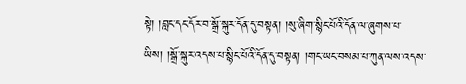སྟེ། །བླང་དང་དོར་བ་སྒྲོ་སྐུར་དོན་དུ་བསྟན། །སུ་ཞིག་སྙིང་པོའི་དོན་ལ་ཞུགས་པ་ཡིས། །སྒྲོ་སྐུར་འདས་པ་སྙིང་པོའི་དོན་དུ་བསྟན། །གང་ཡང་བསམ་པ་ཀུན་ལས་འདས་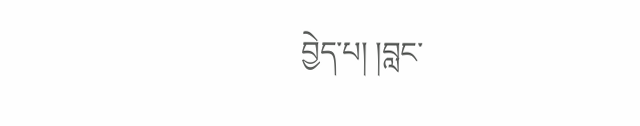བྱེད་པ། །བླང་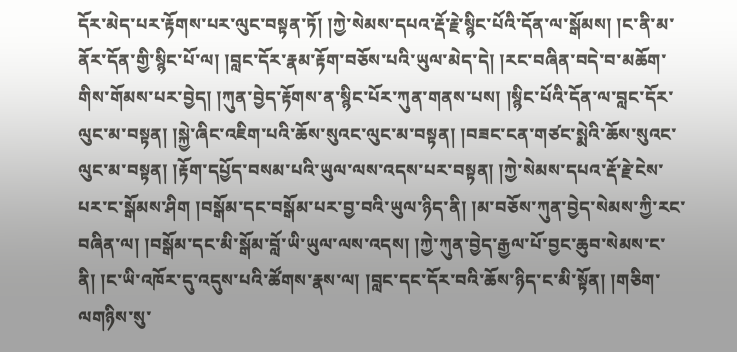དོར་མེད་པར་རྟོགས་པར་ལུང་བསྟན་ཏོ། །ཀྱེ་སེམས་དཔའ་རྡོ་རྗེ་སྙིང་པོའི་དོན་ལ་སྒོམས། །ང་ནི་མ་ནོར་དོན་གྱི་སྙིང་པོ་ལ། །བླང་དོར་རྣམ་རྟོག་བཅོས་པའི་ཡུལ་མེད་དེ། །རང་བཞིན་བདེ་བ་མཆོག་གིས་གོམས་པར་བྱེད། །ཀུན་བྱེད་རྟོགས་ན་སྙིང་པོར་ཀུན་གནས་པས། །སྙིང་པོའི་དོན་ལ་བླང་དོར་ལུང་མ་བསྟན། །སྐྱེ་ཞིང་འཇིག་པའི་ཆོས་སུའང་ལུང་མ་བསྟན། །བཟང་ངན་གཙང་སྨེའི་ཆོས་སུའང་ལུང་མ་བསྟན། །རྟོག་དཔྱོད་བསམ་པའི་ཡུལ་ལས་འདས་པར་བསྟན། །ཀྱེ་སེམས་དཔའ་རྡོ་རྗེ་ངེས་པར་ང་སྒོམས་ཤིག །བསྒོམ་དང་བསྒོམ་པར་བྱ་བའི་ཡུལ་ཉིད་ནི། །མ་བཅོས་ཀུན་བྱེད་སེམས་ཀྱི་རང་བཞིན་ལ། །བསྒོམ་དང་མི་སྒོམ་བློ་ཡི་ཡུལ་ལས་འདས། །ཀྱེ་ཀུན་བྱེད་རྒྱལ་པོ་བྱང་ཆུབ་སེམས་ང་ནི། །ང་ཡི་འཁོར་དུ་འདུས་པའི་ཚོགས་རྣས་ལ། །བླང་དང་དོར་བའི་ཆོས་ཉིད་ང་མི་སྟོན། །གཅིག་ལགཉིས་སུ་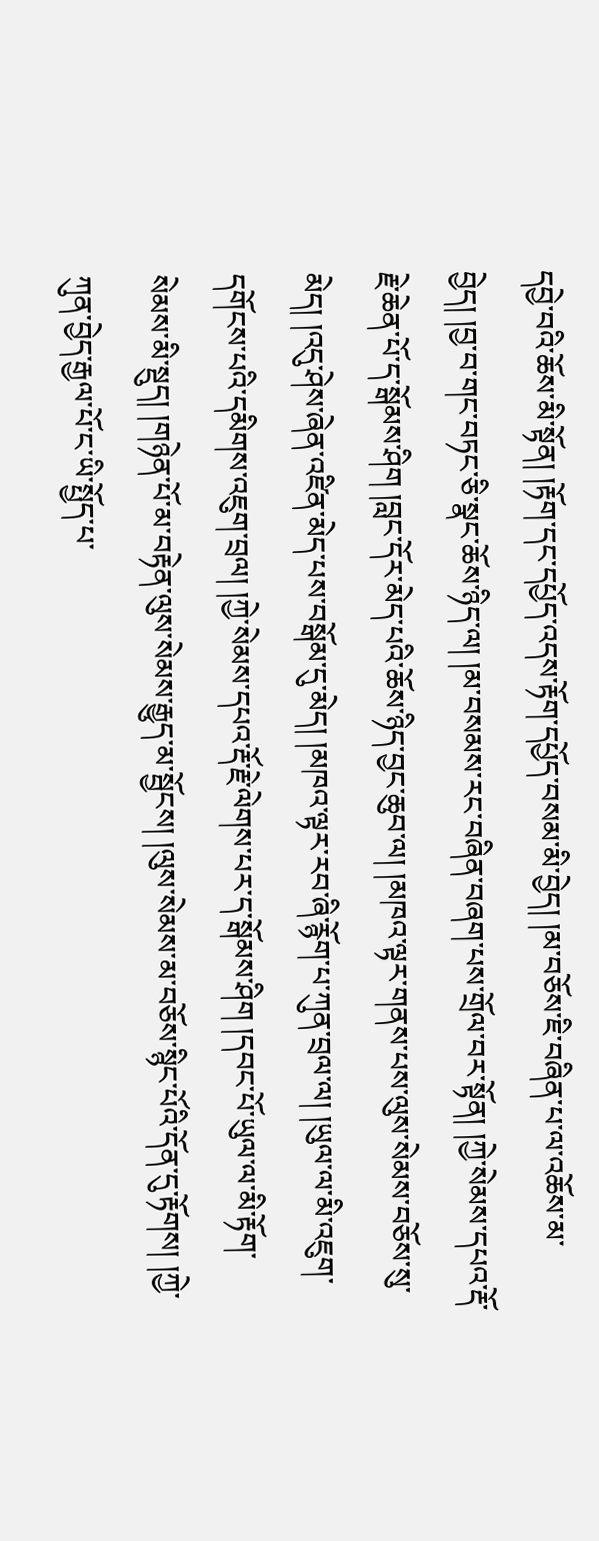དབྱེ་བའི་ཆོས་མི་སྟོན། །རྟོག་དང་དཔྱོད་འདས་རྟོག་དཔྱོད་བསམ་མི་བྱེད། །མ་བཅོས་ཇི་བཞིན་པ་ལ་འཆོས་མ་བྱེད། །བྱ་བ་གང་བཏང་ཅི་སྣང་ཆོས་ཉིད་ལ། །མ་བསམས་རང་བཞིན་བཞག་པས་གྲོལ་བར་སྟོན། །ཀྱེ་སེམས་དཔའ་རྡོ་རྗེ་ཆེན་པོ་ད་སྒོམས་ཤིག །བླང་དོར་མེད་པའི་ཆོས་ཉིད་བྱང་ཆུབ་ལ། །མཁའ་ལྟར་གནས་པས་ལུས་སེམས་བཅོས་སུ་མེད། །འདུ་ཤེས་ཞེན་འཛིན་མེད་པས་བསྒོམ་དུ་མེད། །མཁའ་ལྟར་རབ་ཞི་རྙོག་པ་ཀུན་བྲལ་ལ། །ཡུལ་ལ་མི་འཇུག་དགོངས་པའི་དམིགས་འཇུག་བྲལ། །ཀྱེ་སེམས་དཔའ་རྡོ་རྗེ་ལེགས་པར་ད་སྒོམས་ཤིག །དབང་པོ་ཡུལ་ལ་མི་རྟོག་སེམས་མི་སྡུད། །གཉེན་པོ་མ་བརྟེན་ལུས་སེམས་རྒྱུད་མ་སྦྱོངས། །ལུས་སེམས་མ་བཅོས་སྙིང་པོའི་དོན་དུ་རྟོགས། །ཀྱེ་ཀུན་བྱེད་རྒྱལ་པོ་ང་ཡི་སྤྱོད་པ་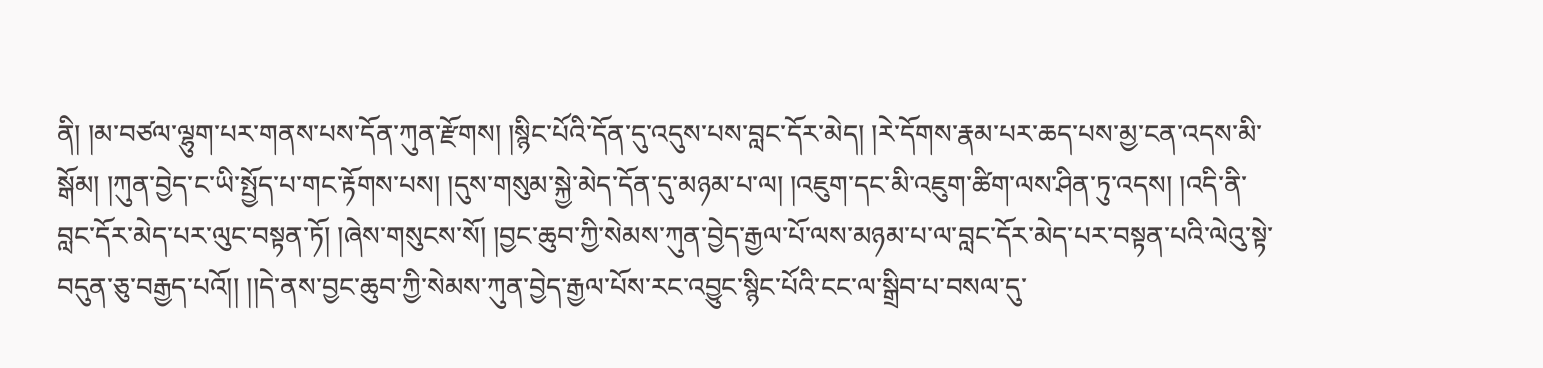ནི། །མ་བཙལ་ལྷུག་པར་གནས་པས་དོན་ཀུན་རྫོགས། །སྙིང་པོའི་དོན་དུ་འདུས་པས་བླང་དོར་མེད། །རེ་དོགས་རྣམ་པར་ཆད་པས་མྱ་ངན་འདས་མི་སྒོམ། །ཀུན་བྱེད་ང་ཡི་སྤྱོད་པ་གང་རྟོགས་པས། །དུས་གསུམ་སྐྱེ་མེད་དོན་དུ་མཉམ་པ་ལ། །འཇུག་དང་མི་འཇུག་ཚིག་ལས་ཤིན་ཏུ་འདས། །འདི་ནི་བླང་དོར་མེད་པར་ལུང་བསྟན་ཏོ། །ཞེས་གསུངས་སོ། །བྱང་ཆུབ་ཀྱི་སེམས་ཀུན་བྱེད་རྒྱལ་པོ་ལས་མཉམ་པ་ལ་བླང་དོར་མེད་པར་བསྟན་པའི་ལེའུ་སྟེ་བདུན་ཅུ་བརྒྱད་པའོ།། །།དེ་ནས་བྱང་ཆུབ་ཀྱི་སེམས་ཀུན་བྱེད་རྒྱལ་པོས་རང་འབྱུང་སྙིང་པོའི་ངང་ལ་སྒྲིབ་པ་བསལ་དུ་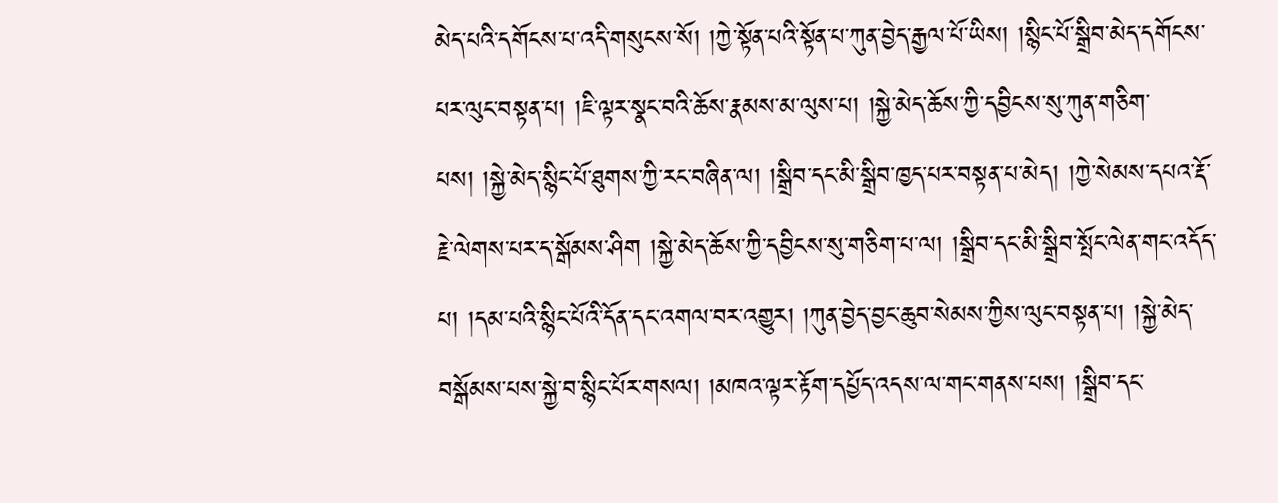མེད་པའི་དགོངས་པ་འདི་གསུངས་སོ། །ཀྱེ་སྟོན་པའི་སྟོན་པ་ཀུན་བྱེད་རྒྱལ་པོ་ཡིས། །སྙིང་པོ་སྒྲིབ་མེད་དགོངས་པར་ལུང་བསྟན་པ། །ཇི་ལྟར་སྣང་བའི་ཆོས་རྣམས་མ་ལུས་པ། །སྐྱེ་མེད་ཆོས་ཀྱི་དབྱིངས་སུ་ཀུན་གཅིག་པས། །སྐྱེ་མེད་སྙིང་པོ་ཐུགས་ཀྱི་རང་བཞིན་ལ། །སྒྲིབ་དང་མི་སྒྲིབ་ཁྱད་པར་བསྟན་པ་མེད། །ཀྱེ་སེམས་དཔའ་རྡོ་རྗེ་ལེགས་པར་ད་སྒོམས་ཤིག །སྐྱེ་མེད་ཆོས་ཀྱི་དབྱིངས་སུ་གཅིག་པ་ལ། །སྒྲིབ་དང་མི་སྒྲིབ་སྤོང་ལེན་གང་འདོད་པ། །དམ་པའི་སྙིང་པོའི་དོན་དང་འགལ་བར་འགྱུར། །ཀུན་བྱེད་བྱང་ཆུབ་སེམས་ཀྱིས་ལུང་བསྟན་པ། །སྐྱེ་མེད་བསྒོམས་པས་སྐྱེ་བ་སྙིང་པོར་གསལ། །མཁའ་ལྟར་རྟོག་དཔྱོད་འདས་ལ་གང་གནས་པས། །སྒྲིབ་དང་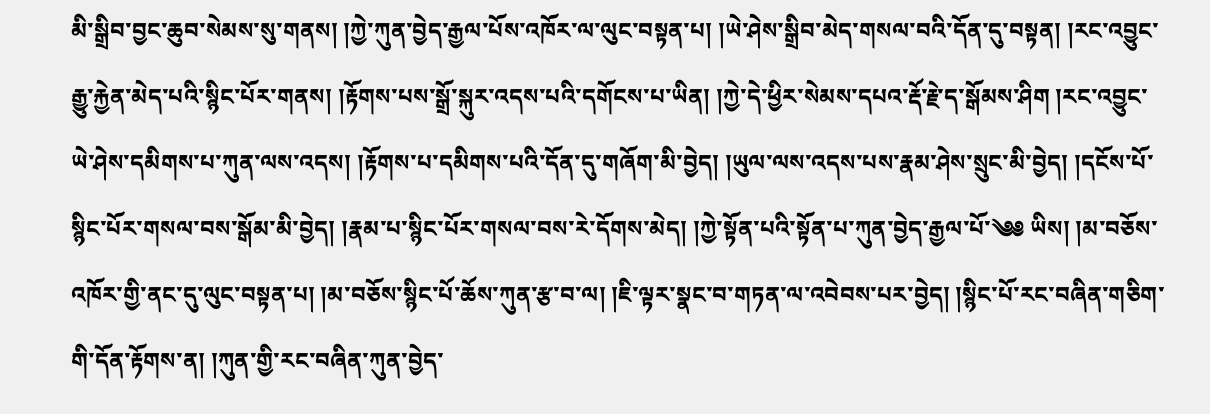མི་སྒྲིབ་བྱང་ཆུབ་སེམས་སུ་གནས། །ཀྱེ་ཀུན་བྱེད་རྒྱལ་པོས་འཁོར་ལ་ལུང་བསྟན་པ། །ཡེ་ཤེས་སྒྲིབ་མེད་གསལ་བའི་དོན་དུ་བསྟན། །རང་འབྱུང་རྒྱུ་རྐྱེན་མེད་པའི་སྙིང་པོར་གནས། །རྟོགས་པས་སྒྲོ་སྐུར་འདས་པའི་དགོངས་པ་ཡིན། །ཀྱེ་དེ་ཕྱིར་སེམས་དཔའ་རྡོ་རྗེ་ད་སྒོམས་ཤིག །རང་འབྱུང་ཡེ་ཤེས་དམིགས་པ་ཀུན་ལས་འདས། །རྟོགས་པ་དམིགས་པའི་དོན་དུ་གཞོག་མི་བྱེད། །ཡུལ་ལས་འདས་པས་རྣམ་ཤེས་སྲུང་མི་བྱེད། །དངོས་པོ་སྙིང་པོར་གསལ་བས་སྒོམ་མི་བྱེད། །རྣམ་པ་སྙིང་པོར་གསལ་བས་རེ་དོགས་མེད། །ཀྱེ་སྟོན་པའི་སྟོན་པ་ཀུན་བྱེད་རྒྱལ་པོ་༄༅ ཡིས། །མ་བཅོས་འཁོར་གྱི་ནང་དུ་ལུང་བསྟན་པ། །མ་བཅོས་སྙིང་པོ་ཆོས་ཀུན་རྩ་བ་ལ། །ཇི་ལྟར་སྣང་བ་གཏན་ལ་འབེབས་པར་བྱེད། །སྙིང་པོ་རང་བཞིན་གཅིག་གི་དོན་རྟོགས་ན། །ཀུན་གྱི་རང་བཞིན་ཀུན་བྱེད་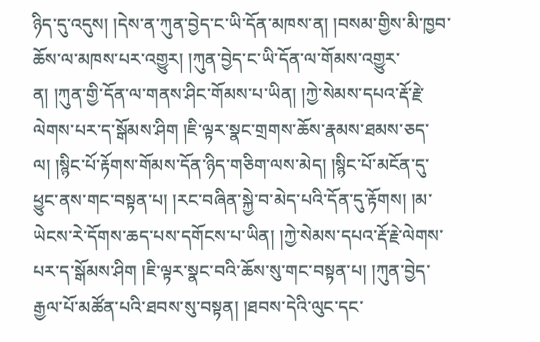ཉིད་དུ་འདུས། །དེས་ན་ཀུན་བྱེད་ང་ཡི་དོན་མཁས་ན། །བསམ་གྱིས་མི་ཁྱབ་ཆོས་ལ་མཁས་པར་འགྱུར། །ཀུན་བྱེད་ང་ཡི་དོན་ལ་གོམས་འགྱུར་ན། །ཀུན་གྱི་དོན་ལ་གནས་ཤིང་གོམས་པ་ཡིན། །ཀྱེ་སེམས་དཔའ་རྡོ་རྗེ་ལེགས་པར་ད་སྒོམས་ཤིག །ཇི་ལྟར་སྣང་གྲགས་ཆོས་རྣམས་ཐམས་ཅད་ལ། །སྙིང་པོ་རྟོགས་གོམས་དོན་ཉིད་གཅིག་ལས་མེད། །སྙིང་པོ་མངོན་དུ་ཕྱུང་ནས་གང་བསྟན་པ། །རང་བཞིན་སྐྱེ་བ་མེད་པའི་དོན་དུ་རྟོགས། །མ་ཡེངས་རེ་དོགས་ཆད་པས་དགོངས་པ་ཡིན། །ཀྱེ་སེམས་དཔའ་རྡོ་རྗེ་ལེགས་པར་ད་སྒོམས་ཤིག །ཇི་ལྟར་སྣང་བའི་ཆོས་སུ་གང་བསྟན་པ། །ཀུན་བྱེད་རྒྱལ་པོ་མཚོན་པའི་ཐབས་སུ་བསྟན། །ཐབས་དེའི་ལུང་དང་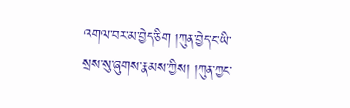འགལ་བར་མ་བྱེད་ཅིག །ཀུན་བྱེད་ང་ཡི་སྲས་སུ་ཞུགས་རྣམས་ཀྱིས། །ཀུན་ཀྱང་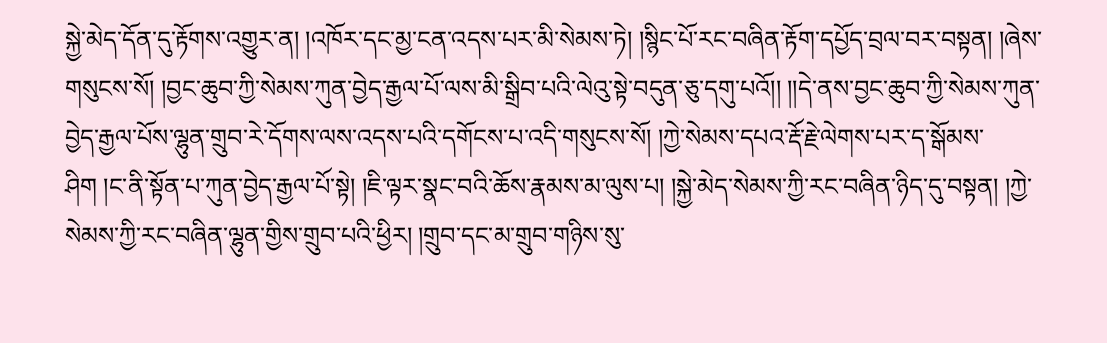སྐྱེ་མེད་དོན་དུ་རྟོགས་འགྱུར་ན། །འཁོར་དང་མྱ་ངན་འདས་པར་མི་སེམས་ཏེ། །སྙིང་པོ་རང་བཞིན་རྟོག་དཔྱོད་བྲལ་བར་བསྟན། །ཞེས་གསུངས་སོ། །བྱང་ཆུབ་ཀྱི་སེམས་ཀུན་བྱེད་རྒྱལ་པོ་ལས་མི་སྒྲིབ་པའི་ལེའུ་སྟེ་བདུན་ཅུ་དགུ་པའོ།། །།དེ་ནས་བྱང་ཆུབ་ཀྱི་སེམས་ཀུན་བྱེད་རྒྱལ་པོས་ལྷུན་གྲུབ་རེ་དོགས་ལས་འདས་པའི་དགོངས་པ་འདི་གསུངས་སོ། །ཀྱེ་སེམས་དཔའ་རྡོ་རྗེ་ལེགས་པར་ད་སྒོམས་ཤིག །ང་ནི་སྟོན་པ་ཀུན་བྱེད་རྒྱལ་པོ་སྟེ། །ཇི་ལྟར་སྣང་བའི་ཆོས་རྣམས་མ་ལུས་པ། །སྐྱེ་མེད་སེམས་ཀྱི་རང་བཞིན་ཉིད་དུ་བསྟན། །ཀྱེ་སེམས་ཀྱི་རང་བཞིན་ལྷུན་གྱིས་གྲུབ་པའི་ཕྱིར། །གྲུབ་དང་མ་གྲུབ་གཉིས་སུ་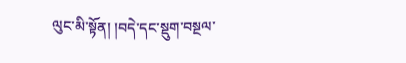ལུང་མི་སྟོན། །བདེ་དང་སྡུག་བསྔལ་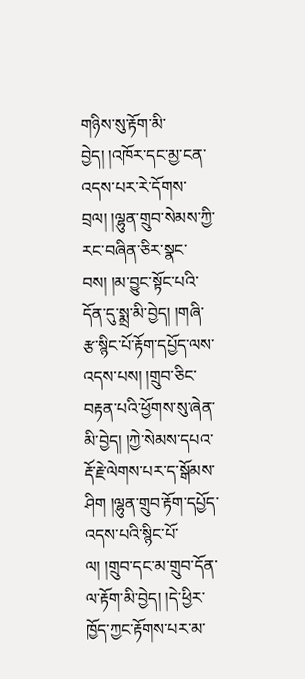གཉིས་སུ་རྟོག་མི་བྱེད། །འཁོར་དང་མྱ་ངན་འདས་པར་རེ་དོགས་བྲལ། །ལྷུན་གྲུབ་སེམས་ཀྱི་རང་བཞིན་ཅིར་སྣང་བས། །མ་བྱུང་སྟོང་པའི་དོན་དུ་སྨྲ་མི་བྱེད། །གཞི་རྩ་སྙིང་པོ་རྟོག་དཔྱོད་ལས་འདས་པས། །གྲུབ་ཅིང་བརྟན་པའི་ཕྱོགས་སུ་ཞེན་མི་བྱེད། །ཀྱེ་སེམས་དཔའ་རྡོ་རྗེ་ལེགས་པར་ད་སྒོམས་ཤིག །ལྷུན་གྲུབ་རྟོག་དཔྱོད་འདས་པའི་སྙིང་པོ་ལ། །གྲུབ་དང་མ་གྲུབ་དོན་ལ་རྟོག་མི་བྱེད། །དེ་ཕྱིར་ཁྱོད་ཀྱང་རྟོགས་པར་མ་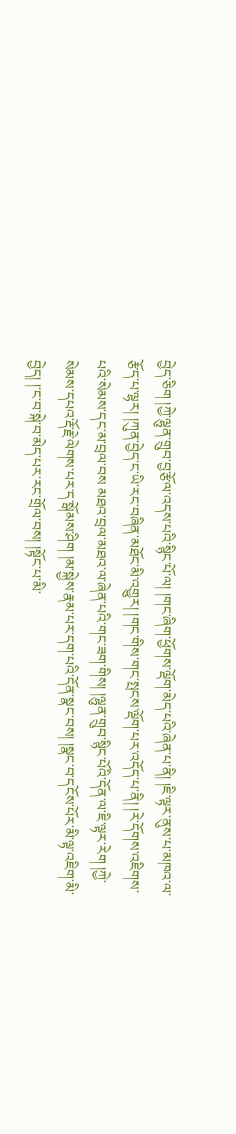བྱེད་ཅིག །ཀྱེ་ལྷུན་གྲུབ་བྱ་རྩོལ་འདས་པའི་སྙིང་པོ་ལ། །གང་ཞིག་ཕྱོགས་ལྡོག་མེད་པའི་ཞེན་པ་ནི། །ཇི་ལྟར་ནུས་པ་མཁའ་ལ་རྩོད་པ་ལྷར། །ཀུན་བྱེད་ང་ཡི་རང་བཞིན་མཐོང་མི་འགྱུར། །གང་གིས་གང་སྤངས་ལྡོག་པར་འདོད་པ་ནི། །རེ་དོགས་འཇིགས་པའི་སེམས་དང་མ་བྲལ་བས མཐའ་བྲལ་མཐའ་ལ་ཞེན་པའི་གང་ཟག་གིས། །ལྷུན་གྲུབ་སྙིང་པོའི་དོན་ལ་ཇི་ལྟར་རེག །ཀྱེ་སེམས་དཔའ་རྡོ་རྗེ་ལེགས་པར་ད་སྒོམས་ཤིག །མ་སྐྱེས་རྣམ་པར་དག་པའི་དོན་སྣང་བས། །སྣང་བ་དངོས་པོར་མི་ལྟ་འཇིག་མི་བྱེད། །་ང་བ་སྐེ་བ་མེད་པར་རང་གྲོལ་བས། །སྟོང་པ་མི་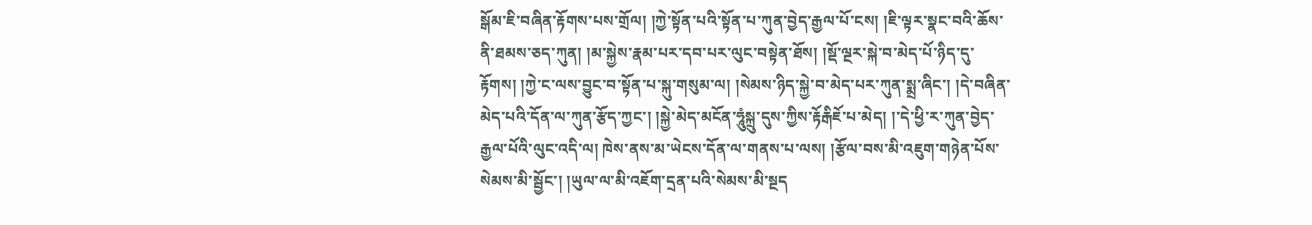སྒོམ་ཇི་བཞིན་རྟོགས་པས་གྲོལ། །ཀྱེ་སྟོན་པའི་སྟོན་པ་ཀུན་བྱེད་རྒྱལ་པོ་ངས། །ཇི་ལྟར་སྣང་བའི་ཆོས་ནི་ཐམས་ཅད་ཀུན། །མ་སྐྱེས་རྣམ་པར་དབ་པར་ལུང་བསྟེན་ཐོས། །སྡོ་ལྔར་སྐེ་བ་མེད་པོ་ཉིད་དུ་རྟོགས། །ཀྱེ་ང་ལས་བྱུང་བ་སྟོན་པ་སྐུ་གསུམ་ལ། །སེམས་ཉིད་སྐྱེ་བ་མེད་པར་ཀུན་སྨྲ་ཞིང་། །དེ་བཞིན་མེད་པའི་དོན་ལ་ཀུན་རྩོད་ཀྱང་། །སྐྱེ་མེད་མངོན་ཧཱུཾསྐྲུ་དུས་ཀྱིས་རྟོརྒིཇོ་པ་མེད། །་དེ་ཕྱི་ར་ཀུན་བྱེད་རྒྱལ་པོའི་ལུང་འདི་ལ། ཁེས་ནས་མ་ཡེངས་དོན་ལ་གནས་པ་ལས། །རྩོལ་བས་མི་འཇུག་གཉེན་པོས་སེམས་མི་སྦྱོང་། །ཡུལ་ལ་མི་འཇོག་དྲན་པའི་སེམས་མི་སྔད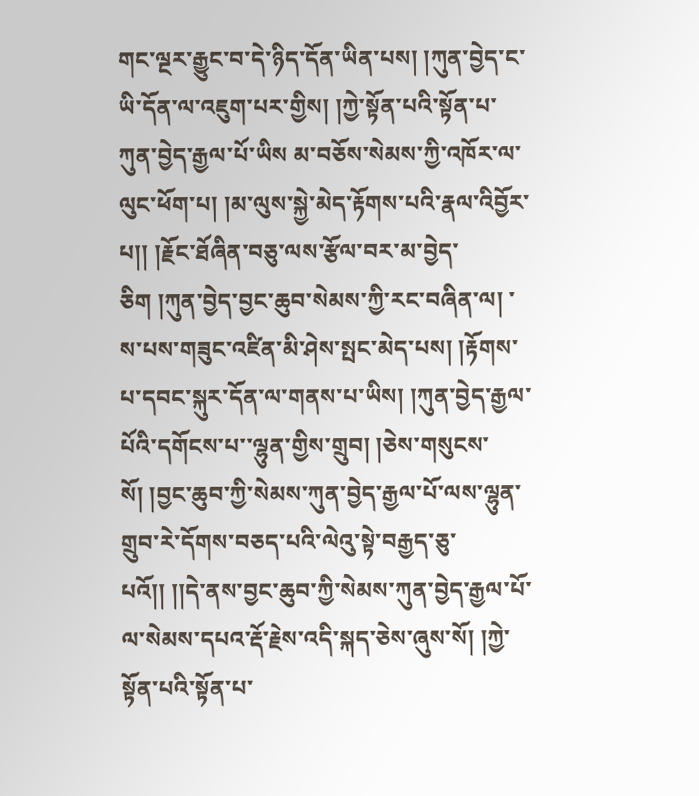གང་ལྔར་རྒྱུང་བ་དེ་ཉིད་དོན་ཡིན་པས། །ཀུན་བྱེད་ང་ཡི་དོན་ལ་འཇུག་པར་གྱིས། །ཀྱེ་སྟོན་པའི་སྟོན་པ་ཀུན་བྱེད་རྒྱལ་པོ་ཡིས མ་བཅོས་སེམས་ཀྱི་འཁོར་ལ་ལུང་ཕོག་པ། །མ་ལུས་སྐྱེ་མེད་རྟོགས་པའི་རྣལ་འིབྱོར་པ།། །རྗོང་ཐོཞིན་བཅུ་ལས་རྩོལ་བར་མ་བྱེད་ཅིག །ཀུན་བྱེད་བྱང་ཆུབ་སེམས་ཀྱི་རང་བཞིན་ལ། ་ས་པས་གཟུང་འཛིན་མི་ཤེས་སྤང་མེད་པས། །རྟོགས་པ་དབང་སྐུར་དོན་ལ་གནས་པ་ཡིས། །ཀུན་བྱེད་རྒྱལ་པོའི་དགོངས་པ་་ལྷུན་གྱིས་གྲུབ། །ཅེས་གསུངས་སོ། །བྱང་ཆུབ་ཀྱི་སེམས་ཀུན་བྱེད་རྒྱལ་པོ་ལས་ལྷུན་གྲུབ་རེ་དོགས་བཅད་པའི་ལེའུ་སྟེ་བརྒྱད་ཅུ་པའོ།། །།དེ་ནས་བྱང་ཆུབ་ཀྱི་སེམས་ཀུན་བྱེད་རྒྱལ་པོ་ལ་སེམས་དཔའ་རྡོ་རྗེས་འདི་སྐད་ཅེས་ཞུས་སོ། །ཀྱེ་སྟོན་པའི་སྟོན་པ་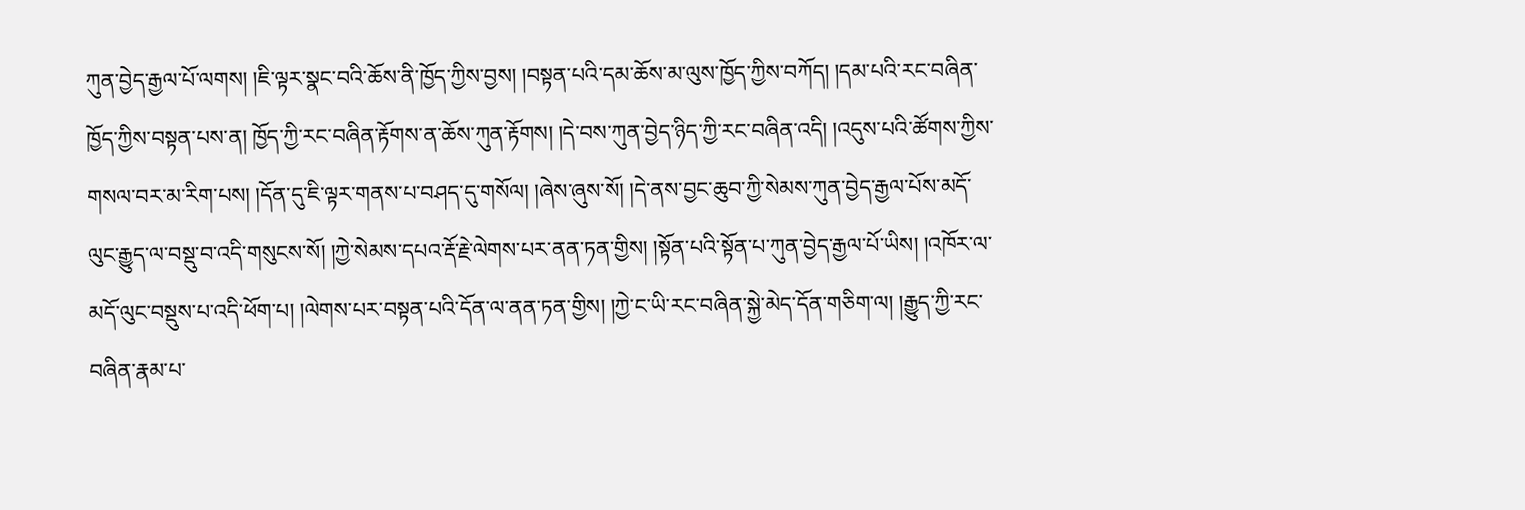ཀུན་བྱེད་རྒྱལ་པོ་ལགས། །ཇི་ལྟར་སྣང་བའི་ཆོས་ནི་ཁྱོད་ཀྱིས་བྱས། །བསྟན་པའི་དམ་ཆོས་མ་ལུས་ཁྱོད་ཀྱིས་བཀོད། །དམ་པའི་རང་བཞིན་ཁྱོད་ཀྱིས་བསྟན་པས་ན། ཁྱོད་ཀྱི་རང་བཞིན་རྟོགས་ན་ཆོས་ཀུན་རྟོགས། །དེ་བས་ཀུན་བྱེད་ཉིད་ཀྱི་རང་བཞིན་འདི། །འདུས་པའི་ཚོགས་ཀྱིས་གསལ་བར་མ་རིག་པས། །དོན་དུ་ཇི་ལྟར་གནས་པ་བཤད་དུ་གསོལ། །ཞེས་ཞུས་སོ། །དེ་ནས་བྱང་ཆུབ་ཀྱི་སེམས་ཀུན་བྱེད་རྒྱལ་པོས་མདོ་ལུང་རྒྱུད་ལ་བསྡུ་བ་འདི་གསུངས་སོ། །ཀྱེ་སེམས་དཔའ་རྡོ་རྗེ་ལེགས་པར་ནན་ཏན་གྱིས། །སྟོན་པའི་སྟོན་པ་ཀུན་བྱེད་རྒྱལ་པོ་ཡིས། །འཁོར་ལ་མདོ་ལུང་བསྡུས་པ་འདི་ཕོག་པ། །ལེགས་པར་བསྟན་པའི་དོན་ལ་ནན་ཏན་གྱིས། །ཀྱེ་ང་ཡི་རང་བཞིན་སྐྱེ་མེད་དོན་གཅིག་ལ། །རྒྱུད་ཀྱི་རང་བཞིན་རྣམ་པ་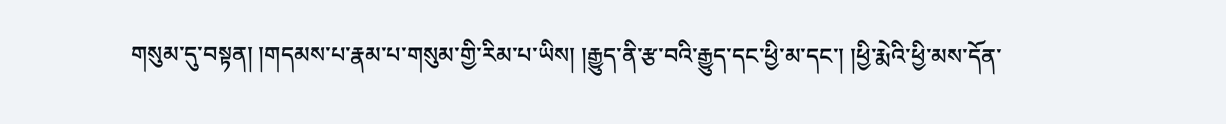གསུམ་དུ་བསྟན། །གདམས་པ་རྣམ་པ་གསུམ་གྱི་རིམ་པ་ཡིས། །རྒྱུད་ནི་རྩ་བའི་རྒྱུད་དང་ཕྱི་མ་དང་། །ཕྱི་རྨེའི་ཕྱི་མས་དོན་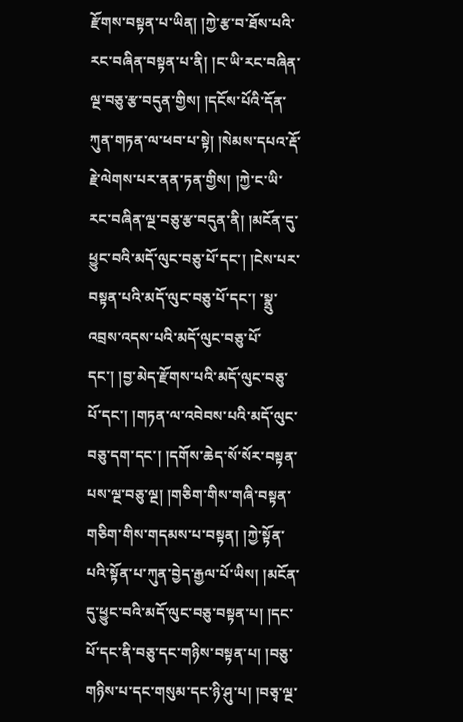རྫོགས་བསྟན་པ་ཡིན། །ཀྱེ་རྩ་བ་ཐོས་པའི་རང་བཞིན་བསྟན་པ་ནི། །ང་ཡི་རང་བཞིན་ལྔ་བཅུ་རྩ་བདུན་གྱིས། །དངོས་པོའི་དོན་ཀུན་གཏན་ལ་ཕབ་པ་སྟེ། །སེམས་དཔའ་རྡོ་རྗེ་ལེགས་པར་ནན་ཏན་གྱིས། །ཀྱེ་ང་ཡི་རང་བཞིན་ལྔ་བཅུ་རྩ་བདུན་ནི། །མངོན་དུ་ཕྱུང་བའི་མདོ་ལུང་བཅུ་པོ་དང་། །ངེས་པར་བསྟན་པའི་མདོ་ལུང་བཅུ་པོ་དང་། ་སྣྲུ་འབྲས་འདས་པའི་མདོ་ལུང་བཅུ་པོ་དང་། །བྱ་མེད་རྫོགས་པའི་མདོ་ལུང་བཅུ་པོ་དང་། །གཏན་ལ་འབེབས་པའི་མདོ་ལུང་བཅུ་དག་དང་། །དགོས་ཆེད་སོ་སོར་བསྟན་པས་ལྔ་བཅུ་ལྔ། །གཅིག་གིས་གཞི་བསྟན་གཅིག་གིས་གདམས་པ་བསྟན། །ཀྱེ་སྟོན་པའི་སྟོན་པ་ཀུན་བྱེད་རྒྱལ་པོ་ཡིས། །མངོན་དུ་ཕྱུང་བའི་མདོ་ལུང་བཅུ་བསྟན་པ། །དང་པོ་དང་ནི་བཅུ་དང་གཉིས་བསྟན་པ། །བཅུ་གཉིས་པ་དང་གསུམ་དང་ཉི་ཤུ་པ། །བཅྭ་ལྔ་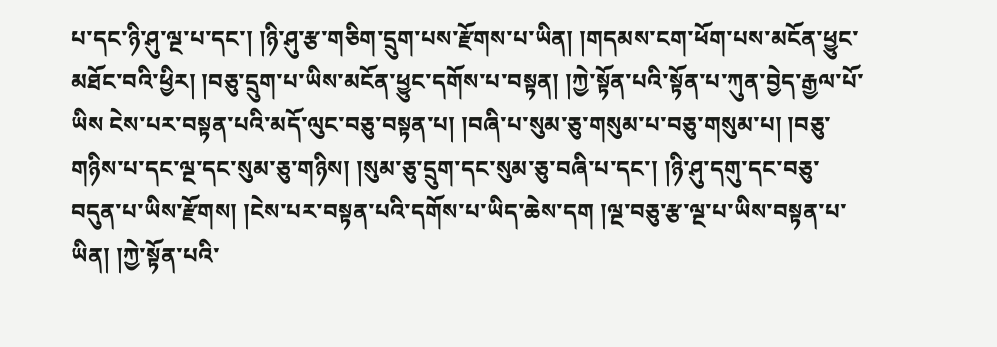པ་དང་ཉི་ཤུ་ལྔ་པ་དང་། །ཉི་ཤུ་རྩ་གཅིག་དྲུག་པས་རྫོགས་པ་ཡིན། །གདམས་ངག་ཕོག་པས་མངོན་ཕྱུང་མཐོང་བའི་ཕྱིར། །བཅུ་དྲུག་པ་ཡིས་མངོན་ཕྱུང་དགོས་པ་བསྟན། །ཀྱེ་སྟོན་པའི་སྟོན་པ་ཀུན་བྱེད་རྒྱལ་པོ་ཡིས ངེས་པར་བསྟན་པའི་མདོ་ལུང་བཅུ་བསྟན་པ། །བཞི་པ་སུམ་ཅུ་གསུམ་པ་བཅུ་གསུམ་པ། །བཅུ་གཉིས་པ་དང་ལྔ་དང་སུམ་ཅུ་གཉིས། །སུམ་ཅུ་དྲུག་དང་སུམ་ཅུ་བཞི་པ་དང་། །ཉི་ཤུ་དགུ་དང་བཅུ་བདུན་པ་ཡིས་རྫོགས། །ངེས་པར་བསྟན་པའི་དགོས་པ་ཡིད་ཆེས་དག །ལྔ་བཅུ་རྩ་ལྔ་པ་ཡིས་བསྟན་པ་ཡིན། །ཀྱེ་སྟོན་པའི་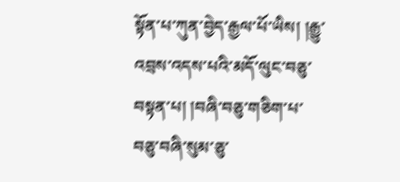སྟོན་པ་ཀུན་བྱེད་རྒྱལ་པོ་ཡིས། །རྒྱུ་འབྲས་འདས་པའི་མདོ་ལུང་བཅུ་བསྟན་པ། །བཞི་བཅུ་གཅིག་པ་བཅུ་བཞི་སུམ་ཅུ་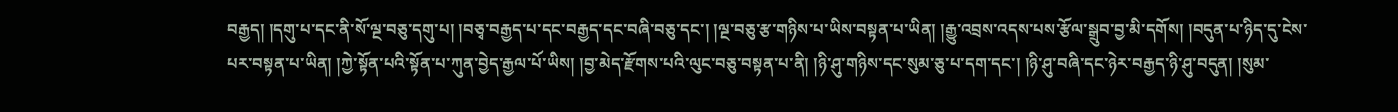བརྒྱད། །དགུ་པ་དང་ནི་སོ་ལྔ་བཅུ་དགུ་པ། །བཅྭ་བརྒྱད་པ་དང་བརྒྱད་དང་བཞི་བཅུ་དང་། །ལྔ་བཅུ་རྩ་གཉིས་པ་ཡིས་བསྟན་པ་ཡིན། །རྒྱུ་འབྲས་འདས་པས་རྩོལ་སྒྲུབ་བྱ་མི་དགོས། །བདུན་པ་ཉིད་དུ་ངེས་པར་བསྟན་པ་ཡིན། །ཀྱེ་སྟོན་པའི་སྟོན་པ་ཀུན་བྱེད་རྒྱལ་པོ་ཡིས། །བྱ་མེད་རྫོགས་པའི་ལུང་བཅུ་བསྟན་པ་ནི། །ཉི་ཤུ་གཉིས་དང་སུམ་ཅུ་པ་དག་དང་། །ཉི་ཤུ་བཞི་དང་ཉེར་བརྒྱད་ཉི་ཤུ་བདུན། །སུམ་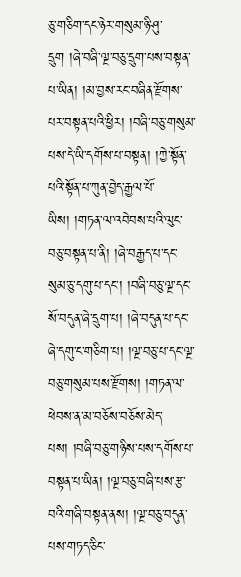ཅུ་གཅིག་དང་ཉེར་གསུམ་ཉི་ཤུ་དྲུག །ཞེ་བཞི་ལྔ་བཅུ་དྲུག་པས་བསྟན་པ་ཡིན། །མ་བྱས་རང་བཞིན་རྫོགས་པར་བསྟན་པའི་ཕྱིར། །བཞི་བཅུ་གསུམ་པས་དེ་ཡི་དགོས་པ་བསྟན། །ཀྱེ་སྟོན་པའི་སྟོན་པ་ཀུན་བྱེད་རྒྱལ་པོ་ཡིས། །གཏན་ལ་འབེབས་པའི་ལུང་བཅུ་བསྟན་པ་ནི། །ཞེ་བརྒྱད་པ་དང་སུམ་ཅུ་དགུ་པ་དང་། །བཞི་བཅུ་ལྔ་དང་སོ་བདུན་ཞེ་དྲུག་པ། །ཞེ་བདུན་པ་དང་ཞེ་དགུ་ང་གཅིག་པ། །ལྔ་བཅུ་པ་དང་ལྔ་བཅུ་གསུམ་པས་རྫོགས། །གཏན་ལ་ཕེབས་ན་མ་བཅོས་བཅོས་མེད་པས། །བཞི་བཅུ་གཉིས་པས་དགོས་པ་བསྟན་པ་ཡིན། །ལྔ་བཅུ་བཞི་པས་རྩ་བའི་གཞི་བསྟན་ནས། །ལྔ་བཅུ་བདུན་པས་གཏད་ཅིང་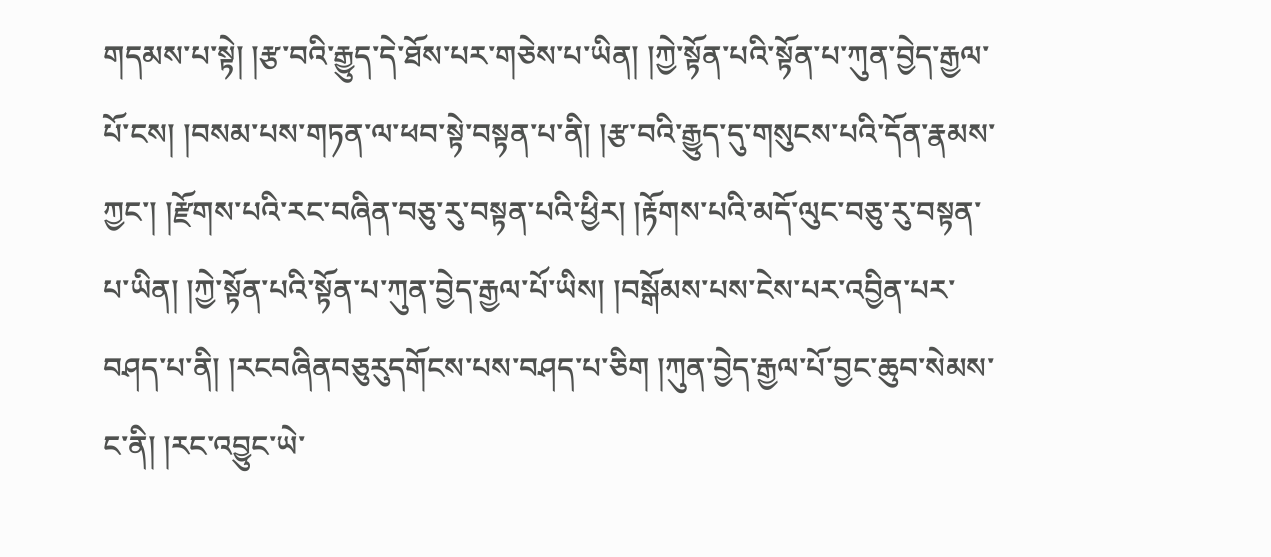གདམས་པ་སྟེ། །རྩ་བའི་རྒྱུད་དེ་ཐོས་པར་གཅེས་པ་ཡིན། །ཀྱེ་སྟོན་པའི་སྟོན་པ་ཀུན་བྱེད་རྒྱལ་པོ་ངས། །བསམ་པས་གཏན་ལ་ཕབ་སྟེ་བསྟན་པ་ནི། །རྩ་བའི་རྒྱུད་དུ་གསུངས་པའི་དོན་རྣམས་ཀྱང་། །རྫོགས་པའི་རང་བཞིན་བཅུ་རུ་བསྟན་པའི་ཕྱིར། །རྟོགས་པའི་མདོ་ལུང་བཅུ་རུ་བསྟན་པ་ཡིན། །ཀྱེ་སྟོན་པའི་སྟོན་པ་ཀུན་བྱེད་རྒྱལ་པོ་ཡིས། །བསྒོམས་པས་ངེས་པར་འབྱིན་པར་བཤད་པ་ནི། །རངབཞིནབཅུརུདགོངས་པས་བཤད་པ་ཅིག །ཀུན་བྱེད་རྒྱལ་པོ་བྱང་ཆུབ་སེམས་ང་ནི། །རང་འབྱུང་ཡེ་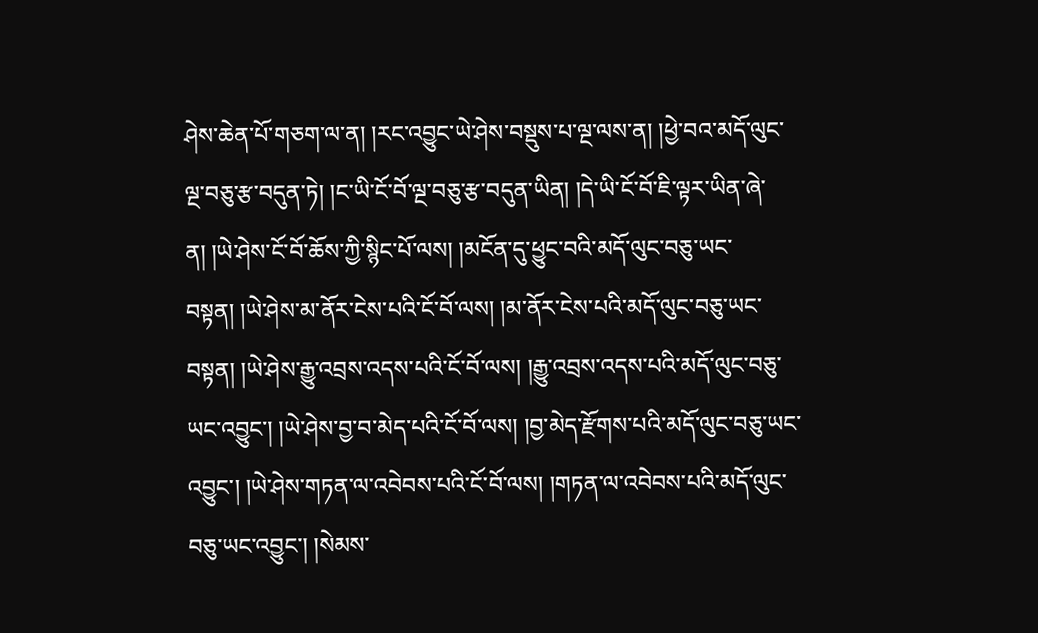ཤེས་ཆེན་པོ་གཅག་ལ་ན། །རང་འབྱུང་ཡེ་ཤེས་བསྡུས་པ་ལྔ་ལས་ན། །ཕྱེ་བའ་མདོ་ལུང་ལྔ་བཅུ་རྩ་བདུན་ཏེ། །ང་ཡི་ངོ་བོ་ལྔ་བཅུ་རྩ་བདུན་ཡིན། །དེ་ཡི་ངོ་བོ་ཇི་ལྟར་ཡིན་ཞེ་ན། །ཡེ་ཤེས་ངོ་བོ་ཆོས་ཀྱི་སྙིང་པོ་ལས། །མངོན་དུ་ཕྱུང་བའི་མདོ་ལུང་བཅུ་ཡང་བསྟན། །ཡེ་ཤེས་མ་ནོར་ངེས་པའི་ངོ་བོ་ལས། །མ་ནོར་ངེས་པའི་མདོ་ལུང་བཅུ་ཡང་བསྟན། །ཡེ་ཤེས་རྒྱུ་འབྲས་འདས་པའི་ངོ་བོ་ལས། །རྒྱུ་འབྲས་འདས་པའི་མདོ་ལུང་བཅུ་ཡང་འབྱུང་། །ཡེ་ཤེས་བྱ་བ་མེད་པའི་ངོ་བོ་ལས། །བྱ་མེད་རྫོགས་པའི་མདོ་ལུང་བཅུ་ཡང་འབྱུང་། །ཡེ་ཤེས་གཏན་ལ་འབེབས་པའི་ངོ་བོ་ལས། །གཏན་ལ་འབེབས་པའི་མདོ་ལུང་བཅུ་ཡང་འབྱུང་། །སེམས་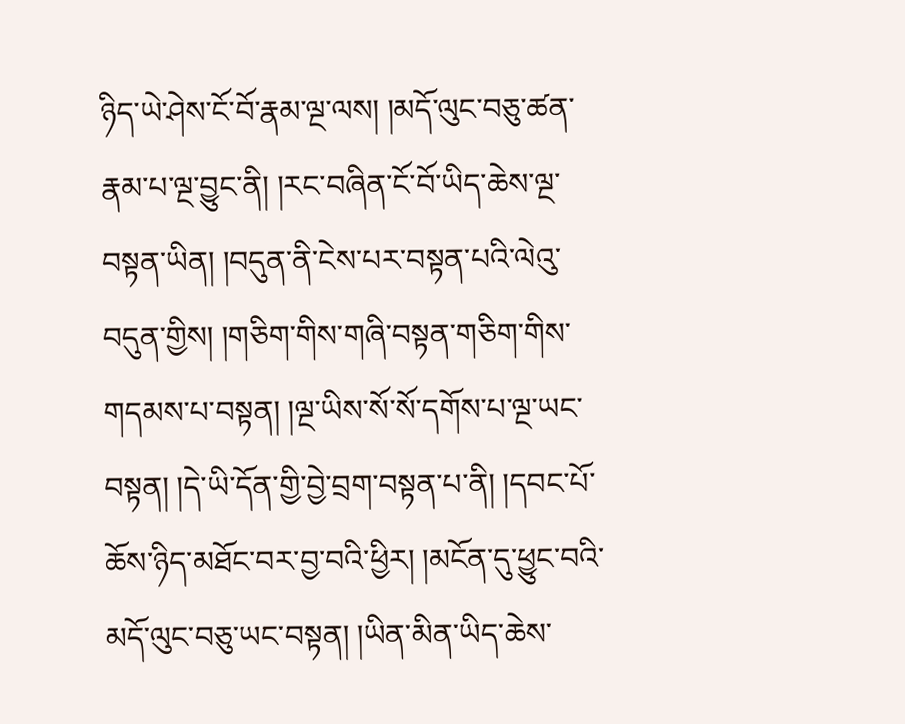ཉིད་ཡེ་ཤེས་ངོ་བོ་རྣམ་ལྔ་ལས། །མདོ་ལུང་བཅུ་ཚན་རྣམ་པ་ལྔ་བྱུང་ནི། །རང་བཞིན་ངོ་བོ་ཡིད་ཆེས་ལྔ་བསྟན་ཡིན། །བདུན་ནི་ངེས་པར་བསྟན་པའི་ལེའུ་བདུན་གྱིས། །གཅིག་གིས་གཞི་བསྟན་གཅིག་གིས་གདམས་པ་བསྟན། །ལྔ་ཡིས་སོ་སོ་དགོས་པ་ལྔ་ཡང་བསྟན། །དེ་ཡི་དོན་གྱི་བྱེ་བྲག་བསྟན་པ་ནི། །དབང་པོ་ཆོས་ཉིད་མཐོང་བར་བྱ་བའི་ཕྱིར། །མངོན་དུ་ཕྱུང་བའི་མདོ་ལུང་བཅུ་ཡང་བསྟན། །ཡིན་མིན་ཡིད་ཆེས་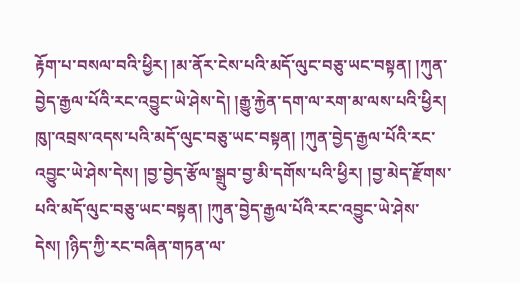རྟོག་པ་བསལ་བའི་ཕྱིར། །མ་ནོར་ངེས་པའི་མདོ་ལུང་བཅུ་ཡང་བསྟན། །ཀུན་བྱེད་རྒྱལ་པོའི་རང་འབྱུང་ཡེ་ཤེས་དེ། །རྒྱུ་རྐྱེན་དག་ལ་རག་མ་ལས་པའི་ཕྱིར། ཁུ།་འབྲས་འདས་པའི་མདོ་ལུང་བཅུ་ཡང་བསྟན། །ཀུན་བྱེད་རྒྱལ་པོའི་རང་འབྱུང་ཡེ་ཤེས་དེས། །བྱ་བྱེད་རྩོལ་སྒྲུབ་བྱ་མི་དགོས་པའི་ཕྱིར། །བྱ་མེད་རྫོགས་པའི་མདོ་ལུང་བཅུ་ཡང་བསྟན། །ཀུན་བྱེད་རྒྱལ་པོའི་རང་འབྱུང་ཡེ་ཤེས་དེས། །ཉིད་ཀྱི་རང་བཞིན་གཏན་ལ་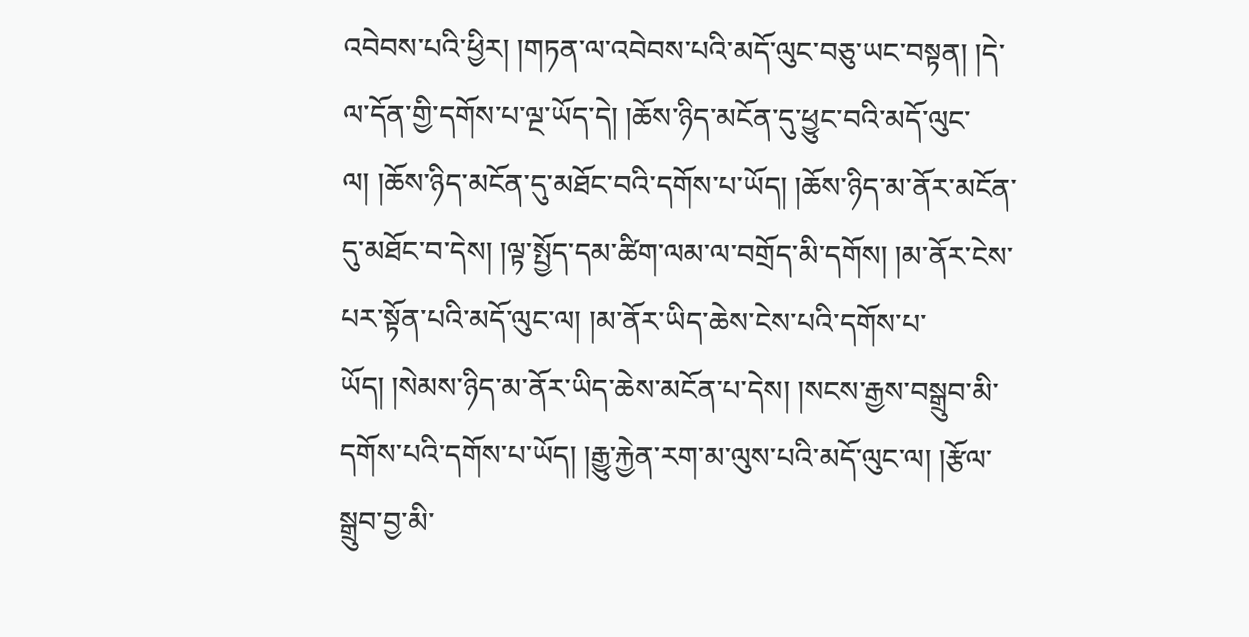འབེབས་པའི་ཕྱིར། །གཏན་ལ་འབེབས་པའི་མདོ་ལུང་བཅུ་ཡང་བསྟན། །དེ་ལ་དོན་གྱི་དགོས་པ་ལྔ་ཡོད་དེ། །ཆོས་ཉིད་མངོན་དུ་ཕྱུང་བའི་མདོ་ལུང་ལ། །ཆོས་ཉིད་མངོན་དུ་མཐོང་བའི་དགོས་པ་ཡོད། །ཆོས་ཉིད་མ་ནོར་མངོན་དུ་མཐོང་བ་དེས། །ལྟ་སྤྱོད་དམ་ཚིག་ལམ་ལ་བགྲོད་མི་དགོས། །མ་ནོར་ངེས་པར་སྟོན་པའི་མདོ་ལུང་ལ། །མ་ནོར་ཡིད་ཆེས་ངེས་པའི་དགོས་པ་ཡོད། །སེམས་ཉིད་མ་ནོར་ཡིད་ཆེས་མངོན་པ་དེས། །སངས་རྒྱས་བསྒྲུབ་མི་དགོས་པའི་དགོས་པ་ཡོད། །རྒྱུ་རྐྱེན་རག་མ་ལུས་པའི་མདོ་ལུང་ལ། །རྩོལ་སྒྲུབ་བྱ་མི་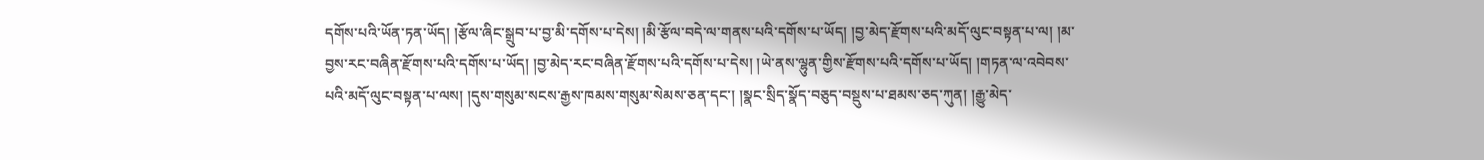དགོས་པའི་ཡོན་ཏན་ཡོད། །རྩོལ་ཞིང་སྒྲུབ་པ་བྱ་མི་དགོས་པ་དེས། །མི་རྩོལ་བདེ་ལ་གནས་པའི་དགོས་པ་ཡོད། །བྱ་མེད་རྫོགས་པའི་མདོ་ལུང་བསྟན་པ་ལ། །མ་བྱས་རང་བཞིན་རྫོགས་པའི་དགོས་པ་ཡོད། །བྱ་མེད་རང་བཞིན་རྫོགས་པའི་དགོས་པ་དེས། །ཡེ་ནས་ལྷུན་གྱིས་རྫོགས་པའི་དགོས་པ་ཡོད། །གཏན་ལ་འབེབས་པའི་མདོ་ལུང་བསྟན་པ་ལས། །དུས་གསུམ་སངས་རྒྱས་ཁམས་གསུམ་སེམས་ཅན་དང་། །སྣང་སྲིད་སྣོད་བཅུད་བསྡུས་པ་ཐམས་ཅད་ཀུན། །རྒྱུ་མེད་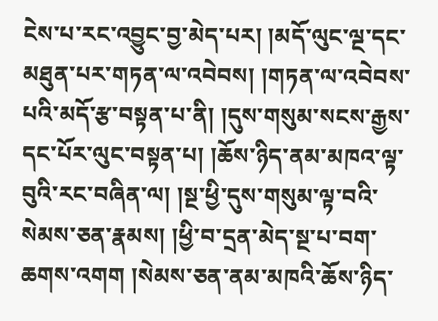ངེས་པ་རང་འབྱུང་བྱ་མེད་པར། །མདོ་ལུང་ལྔ་དང་མཐུན་པར་གཏན་ལ་འབེབས། །གཏན་ལ་འབེབས་པའི་མདོ་རྩ་བསྟན་པ་ནི། །དུས་གསུམ་སངས་རྒྱས་དང་པོར་ལུང་བསྟན་པ། །ཆོས་ཉིད་ནམ་མཁའ་ལྟ་བུའི་རང་བཞིན་ལ། །སྔ་ཕྱི་དུས་གསུམ་ལྟ་བའི་སེམས་ཅན་རྣམས། །ཕྱི་བ་དྲན་མེད་སྔ་པ་བག་ཆགས་འགག །སེམས་ཅན་ནམ་མཁའི་ཆོས་ཉིད་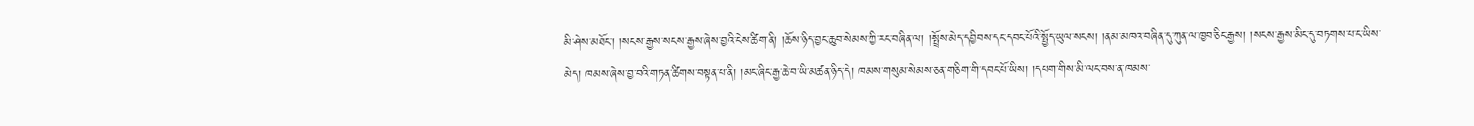མི་ཤེས་མཐོང་། །སངས་རྒྱས་སངས་རྒྱས་ཞེས་བྱའི་ངེས་ཚིག་ནི། །ཆོས་ཉིད་བྱང་ཆུབ་སེམས་ཀྱི་རང་བཞིན་ལ། །སྤྲོས་མེད་དབྱིབས་དང་དབང་པོའི་སྤྱོད་ཡུལ་སངས། །ནམ་མཁའ་བཞིན་དུ་ཀུན་ལ་ཁྱབ་ཅིང་རྒྱས། །སངས་རྒྱས་མིང་དུ་བཏགས་པ་ང་ཡིས་མེད། ཁམས་ཞེས་བྱ་བའི་གཏན་ཚིགས་བསྟན་པ་ནི། །མང་ཞིང་རྒྱ་ཆེ་བ་ཡི་མཚན་ཉིད་དེ། ཁམས་གསུམ་སེམས་ཅན་གཅིག་གི་དབང་པོ་ཡིས། །དཔག་གིས་མི་ལང་བས་ན་ཁམས་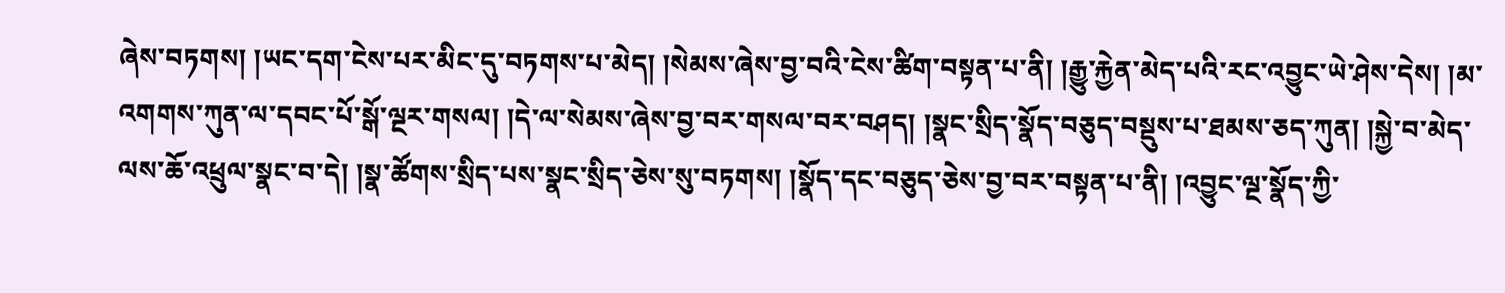ཞེས་བཏགས། །ཡང་དག་ངེས་པར་མིང་དུ་བཏགས་པ་མེད། །སེམས་ཞེས་བྱ་བའི་ངེས་ཚིག་བསྟན་པ་ནི། །རྒྱུ་རྐྱེན་མེད་པའི་རང་འབྱུང་ཡེ་ཤེས་དེས། །མ་འགགས་ཀུན་ལ་དབང་པོ་སྒོ་ལྔར་གསལ། །དེ་ལ་སེམས་ཞེས་བྱ་བར་གསལ་བར་བཤད། །སྣང་སྲིད་སྣོད་བཅུད་བསྡུས་པ་ཐམས་ཅད་ཀུན། །སྐྱེ་བ་མེད་ལས་ཆོ་འཕྲུལ་སྣང་བ་དེ། །སྣ་ཚོགས་སྲིད་པས་སྣང་སྲིད་ཅེས་སུ་བཏགས། །སྣོད་དང་བཅུད་ཅེས་བྱ་བར་བསྟན་པ་ནི། །འབྱུང་ལྔ་སྣོད་ཀྱི་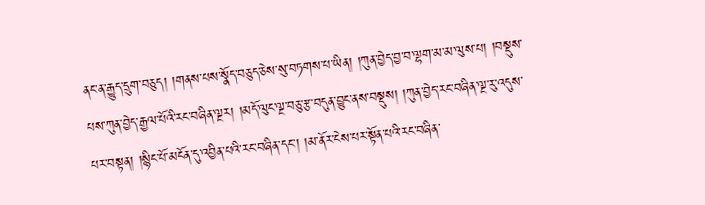ནང་ན་རྒྱུད་དྲུག་བཅུད། །གནས་པས་སྣོད་བཅུད་ཅེས་སུ་བཏགས་པ་ཡིན། །ཀུན་བྱེད་བྱ་བ་ལྷག་མ་མ་ལུས་པ། །བསྡུས་པས་ཀུན་བྱེད་རྒྱལ་པོའི་རང་བཞིན་ལྔར། །མདོ་ལུང་ལྔ་བཅུ་རྩ་བདུན་བྱུང་ནས་བསྡུས། །ཀུན་བྱེད་རང་བཞིན་ལྔ་རུ་འདུས་པར་བསྟན། །སྙིང་པོ་མངོན་དུ་འབྱིན་པའི་རང་བཞིན་དང་། །མ་ནོར་ངེས་པར་སྟོན་པའི་རང་བཞིན་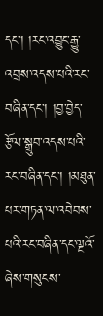དང་། །རང་འབྱུང་རྒྱུ་འབྲས་འདས་པའི་རང་བཞིན་དང་། །བྱ་བྱེད་རྩོལ་སྒྲུབ་འདས་པའི་རང་བཞིན་དང་། །མཐུན་པར་གཏན་ལ་འབེབས་པའི་རང་བཞིན་དང་ལྔའོ་ཞེས་གསུངས་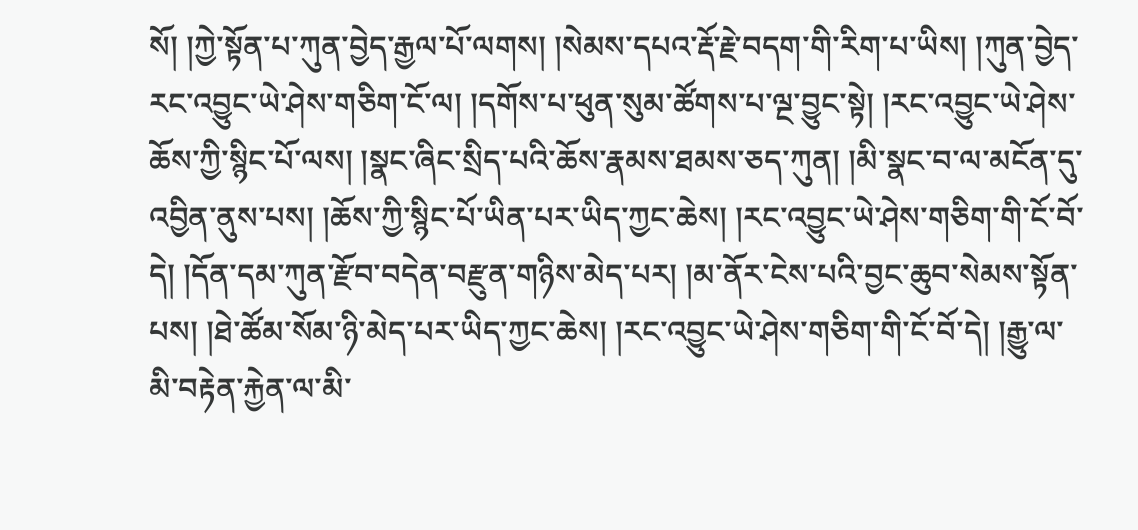སོ། །ཀྱེ་སྟོན་པ་ཀུན་བྱེད་རྒྱལ་པོ་ལགས། །སེམས་དཔའ་རྡོ་རྗེ་བདག་གི་རིག་པ་ཡིས། །ཀུན་བྱེད་རང་འབྱུང་ཡེ་ཤེས་གཅིག་ངོ་ལ། །དགོས་པ་ཕུན་སུམ་ཚོགས་པ་ལྔ་བྱུང་སྟེ། །རང་འབྱུང་ཡེ་ཤེས་ཆོས་ཀྱི་སྙིང་པོ་ལས། །སྣང་ཞིང་སྲིད་པའི་ཆོས་རྣམས་ཐམས་ཅད་ཀུན། །མི་སྣང་བ་ལ་མངོན་དུ་འབྱིན་ནུས་པས། །ཆོས་ཀྱི་སྙིང་པོ་ཡིན་པར་ཡིད་ཀྱང་ཆེས། །རང་འབྱུང་ཡེ་ཤེས་གཅིག་གི་ངོ་བོ་དེ། །དོན་དམ་ཀུན་རྫོབ་བདེན་བརྫུན་གཉིས་མེད་པར། །མ་ནོར་ངེས་པའི་བྱང་ཆུབ་སེམས་སྟོན་པས། །ཐེ་ཚོམ་སོམ་ཉི་མེད་པར་ཡིད་ཀྱང་ཆེས། །རང་འབྱུང་ཡེ་ཤེས་གཅིག་གི་ངོ་བོ་དེ། །རྒྱུ་ལ་མི་བརྟེན་རྐྱེན་ལ་མི་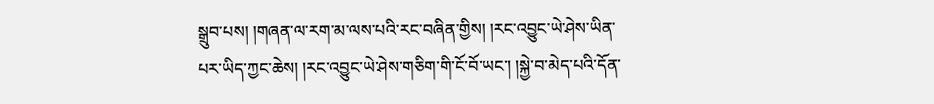སྒྲུབ་པས། །གཞན་ལ་རག་མ་ལས་པའི་རང་བཞིན་གྱིས། །རང་འབྱུང་ཡེ་ཤེས་ཡིན་པར་ཡིད་ཀྱང་ཆེས། །རང་འབྱུང་ཡེ་ཤེས་གཅིག་གི་ངོ་བོ་ཡང་། །སྐྱེ་བ་མེད་པའི་དོན་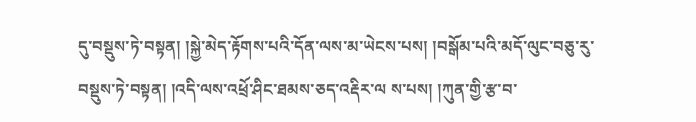དུ་བསྡུས་ཏེ་བསྟན། །སྐྱེ་མེད་རྟོགས་པའི་དོན་ལས་མ་ཡེངས་པས། །བསྒོམ་པའི་མདོ་ལུང་བཅུ་རུ་བསྡུས་ཏེ་བསྟན། །འདི་ལས་འཕྲོ་ཤིང་ཐམས་ཅད་འརྡིར་ལ ས་པས། །ཀུན་གྱི་རྩ་བ་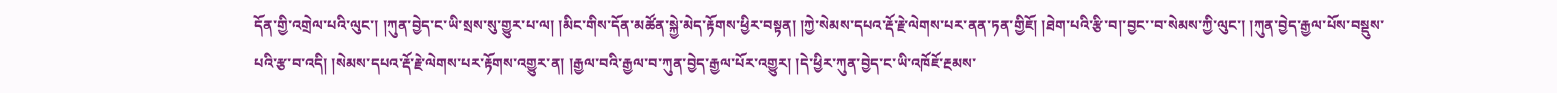དོན་གྱི་འགྲེལ་པའི་ལུང་། །ཀུན་བྱེད་ང་ཡི་སྲས་སུ་གྱུར་པ་ལ། །མིང་གིས་དོན་མཚོན་སྐྱེ་མེད་རྟོགས་ཕྱིར་བསྟན། །ཀྱེ་སེམས་དཔའ་རྡོ་རྗེ་ལེགས་པར་ནན་ཏན་གྱིཇོ། །ཐེག་པའི་རྩི་བ།་བྱང་་བ་སེམས་ཀྱི་ལུང་། །ཀུན་བྱེད་རྒྱལ་པོས་བསྡུས་པའི་རྩ་བ་འདི། །སེམས་དཔའ་རྡོ་རྗེ་ལེགས་པར་རྟོགས་འགྱུར་ན། །རྒྱལ་བའི་རྒྱལ་བ་ཀུན་བྱེད་རྒྱལ་པོར་འགྱུར། །དེ་ཕྱིར་ཀུན་བྱེད་ང་ཡི་འཁོཇོ་རྔམས་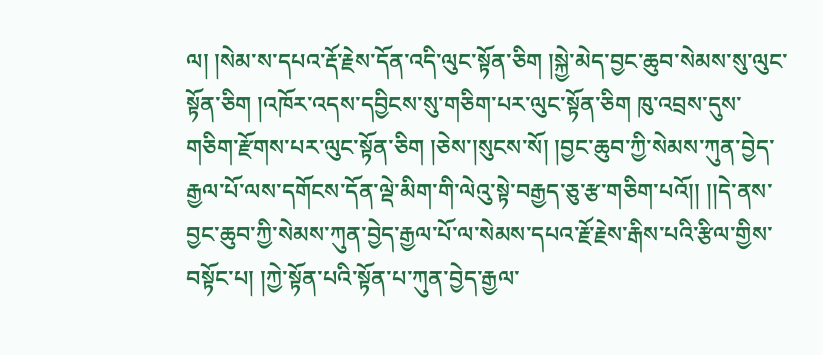ལ། །སེམ་ས་དཔའ་རྡོ་རྗེས་དོན་འདི་ལུང་སྟོན་ཅིག །སྐྱེ་མེད་བྱང་ཆུབ་སེམས་སུ་ལུང་སྟོན་ཅིག །འཁོར་འདས་དབྱིངས་སུ་གཅིག་པར་ལུང་སྟོན་ཅིག ཁུ་འབྲས་དུས་གཅིག་རྫོགས་པར་ལུང་སྟོན་ཅིག །ཅེས་།སུངས་སོ། །བྱང་ཆུབ་ཀྱི་སེམས་ཀུན་བྱེད་རྒྱལ་པོ་ལས་དགོངས་དོན་ལྡེ་མིག་གི་ལེའུ་སྟེ་བརྒྱད་ཅུ་རྩ་གཅིག་པའོ།། །།དེ་ནས་བྱང་ཆུབ་ཀྱི་སེམས་ཀུན་བྱེད་རྒྱལ་པོ་ལ་སེམས་དཔའ་རྗོ་རྗེས་རྒིས་པའི་རྩིལ་གྱིས་བསྟོང་པ། །ཀྱེ་སྟོན་པའི་སྟོན་པ་ཀུན་བྱེད་རྒྱལ་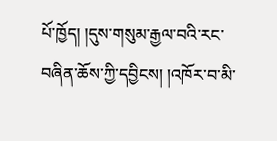པོ་ཁྱོད། །དུས་གསུམ་རྒྱལ་བའི་རང་བཞིན་ཆོས་ཀྱི་དབྱིངས། །འཁོར་བ་མི་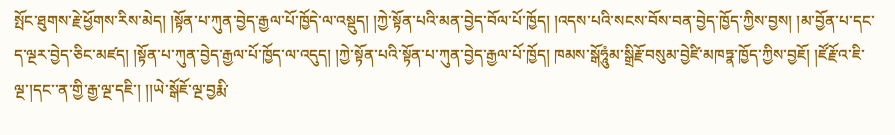སྤོང་ཐུགས་རྗེ་ཕྱོགས་རིས་མེད། །སྟོན་པ་ཀུན་བྱེད་རྒྱལ་པོ་ཁྱོདེ་ལ་འསྡུད། །ཀྱེ་སྟོན་པའི་མན་བྱེད་བོལ་པོ་ཁྱོད། །འདས་པའི་སངས་བོས་བན་བྱེད་ཁྱོད་ཀྱིས་བྱས། །མ་བྱོན་པ་དང་ད་ལྔར་བྱེད་ཅིང་མཛད། །སྟོན་པ་ཀུན་བྱེད་རྒྱལ་པོ་ཁྱོད་ལ་འདུད། །ཀྱེ་སྟོན་པའི་སྟོན་པ་ཀུན་བྱེད་རྒྱལ་པོ་ཁྱོད། ཁམས་སྒོཧཱུཾམ་སྒྲིརྗོ་བསུམ་བྱེཛི་མཁཏྣ་ཁྱོད་ཀྱིས་བྱཇོ། །ཛོརྗོ་འ་ཇི་ལྔ་།དང་་ན་གྱི་རྒྱ་ལྔ་དཇི་། །།ཡེ་སྒོཇོ་ལྔ་བྱརྨི་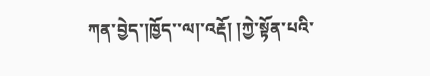ཀན་བྱེད་།ཁྱོད་་ལ།་འརྡོ། །ཀྱེ་སྟོན་པའི་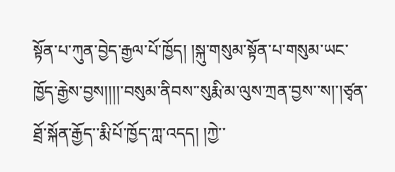སྟོན་པ་ཀུན་བྱེད་རྒྱལ་པོ་ཁྱོད། །སྐུ་གསུམ་སྟོན་པ་གསུམ་ཡང་ཁྱོད་རྒྱེས་བྱས།།།།་བསུམ་ནིབས་་སུརྨི་མ་ལུས་ཀྲན་བྱས་་ས།་།ཙྭན་ཐྲོ་སྐོན་རྒྱོད་་རྨི་པོ་ཁྱོད་ཀླ་འདད། །ཀྱེ་་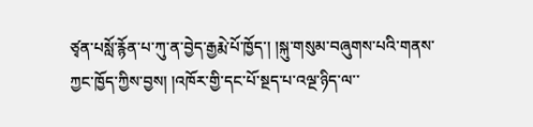ཙྭན་པསློ་རྙོན་པ་ཀུ་ན་བྱེད་རྒྱརྨེ་པོ་ཁྱོད་། །སྐུ་གསུམ་བཞུགས་པའི་གནས་ཀྱང་ཁྱོད་ཀྱིས་བྱས། །འཁོར་གྱི་དང་པོ་སྔད་པ་འལྔ་ཉིད་ལ་་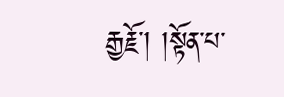རྒྱརྗོ་། །སྟོན་པ་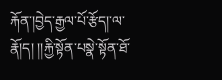རྐོན་།བྱེད་རྒྱལ་པོ་རྩོད།་ལ་རྣོ།ད། །།རྐྱི་སྟོན་པསྣེ་སྟོན་ཐོ་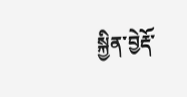སྐྱིན་བྱེརྡོ་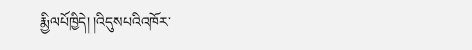རྨྱིལཔོཁྱིདེ། །འིདུསཔའིའཁོར་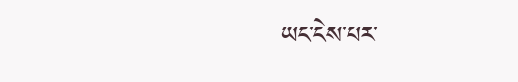ཡང་ངེས་པར་